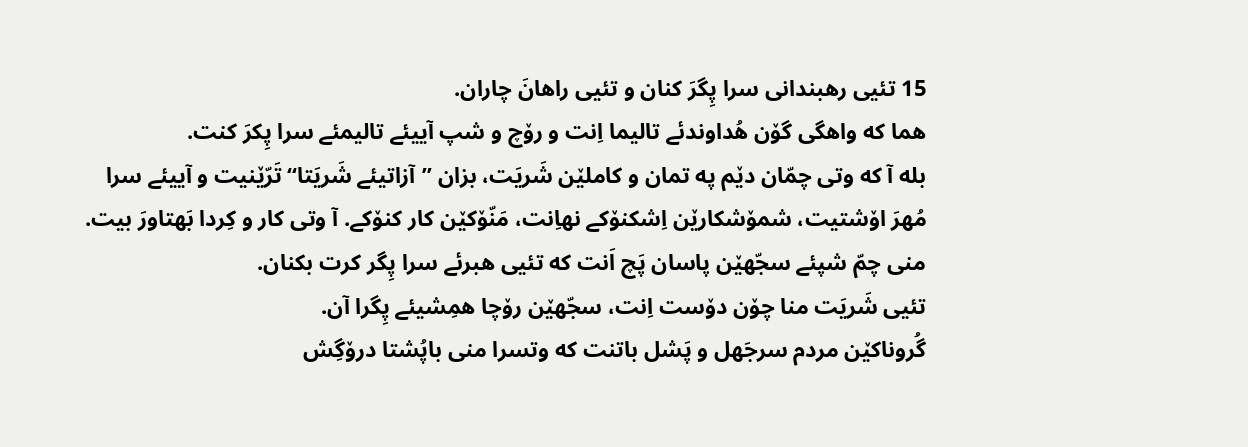15 تئیی رهبندانی سرا پِگرَ کنان و تئیی راهانَ چاران.
هما که واهگی گۆن هُداوندئے تالیما اِنت و رۆچ و شپ آییئے تالیمئے سرا پِکرَ کنت.
بله آ که وتی چمّان دێم په تمان و کاملێن شَریَت، بزان ”آزاتیئے شَریَتا“ تَرّێنیت و آییئے سرا مُهرَ اۆشتیت، شمۆشکارێن اِشکنۆکے نهاِنت، مَنّۆکێن کار کنۆکے. آ وتی کار و کِردا بَهتاورَ بیت.
منی چمّ شپئے سجّهێن پاسان پَچ اَنت که تئیی هبرئے سرا پِگر کرت بکنان.
تئیی شَریَت منا چۆن دۆست اِنت، سجّهێن رۆچا همِشیئے پِگرا آن.
گُروناکێن مردم سرجَهل و پَشل باتنت که وتسرا منی باپُشتا درۆگِش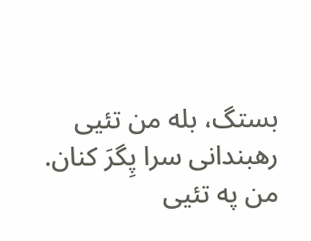بستگ، بله من تئیی رهبندانی سرا پِگرَ کنان.
من په تئیی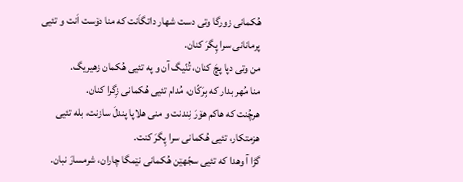هُکمانی زورگا وتی دست شهار داتگاَنت که منا دۆست اَنت و تئیی پرمانانی سرا پِگرَ کنان.
من وتی دپا پچَ کنان، تُنّیگ آن و په تئیی هُکمان زهیریگ.
منا مُهر بدار که بِرَکّان، مُدام تئیی هُکمانی زِگرا کنان.
هرچُنت که هاکم هۆرَ نِندنت و منی هلاپا پندلَ سازنت، بله تئیی هزمتکار، تئیی هُکمانی سرا پِگرَ کنت.
گڑا آ وهدا که تئیی سجّهێن هُکمانی نێمگا چاران، شرمسارَ نبان.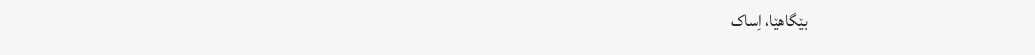بێگاهێا، اِساک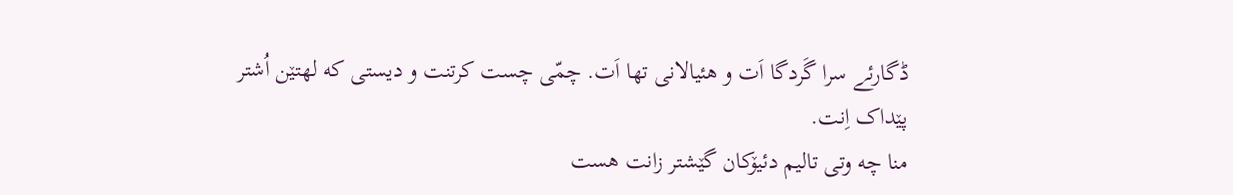ڈگارئے سرا گَردگا اَت و هئیالانی تها اَت. چمّی چست کرتنت و دیستی که لهتێن اُشتر پێداک اِنت.
منا چه وتی تالیم دئیۆکان گێشتر زانت هست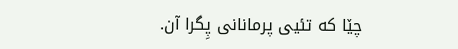چێا که تئیی پرمانانی پِگرا آن.